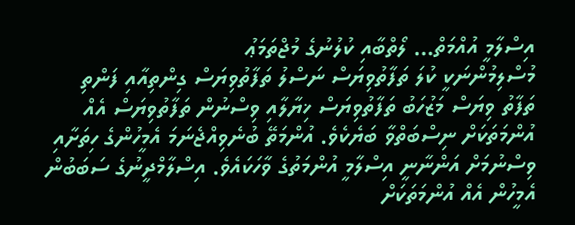އިސްލާމީ އުއްމަތް… ލޯތްބާއި ކުލުނުގެ މުޖްތަމަޢު
މުސްލިމުންނަކީ ކުލަ ތަފާތުވިޔަސް ނަސްލު ތަފާތުވިޔަސް ގިންތިއާއި ފަންތި ތަފާތު ވިޔަސް މަޒުހަބު ތަފާތުވިޔަސް ޚިޔާލާއި ވިސްނުން ތަފާތުވިޔަސް އެއް އުންމަތަކަށް ނިސްބަތްވާ ބަޔެކެވެ. އުންމަތޭ ބުނެވިއްޖެނަމަ އެމީހުންގެ ހިތަށާއި ވިސްނުމަށް އަންނާނީ އިސްލާމީ އުންމަތުގެ ވާހަކައެވެ. އިސްލާމްދީނުގެ ސަބަބުން އެމީހުން އެއް އުންމަތަކަށް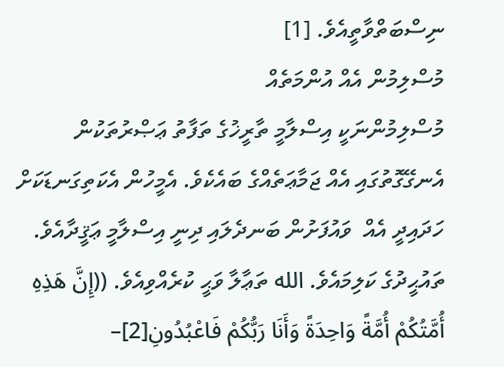ނިސްބަތްވާތީއެވެ. [1]
މުސްލިމުން އެއް އުންމަތެއް
މުސްލިމުންނަކީ އިސްލާމީ ތާރީޚުގެ ތަފާތު ޢަޞްރުތަކުން އެނގޭގޮތުގައި އެއް ޖަމާޢަތެއްގެ ބައެކެވެ. އެމީހުން އެކަތިގަނޑަކަށް ހަދައިދީ އެއް  ވައުފަށުން ބަނދެލައި ދިނީ އިސްލާމީ ޢަޤީދާއެވެ. ތައުޙީދުގެ ކަލިމައެވެ. الله ތަޢާލާ ވަޙީ ކުރެއްވިއެވެ. ((إِنَّ هَذِهِ أُمَّتُكُمْ أُمَّةً وَاحِدَةً وَأَنَا رَبُّكُمْ فَاعْبُدُونِ[2]–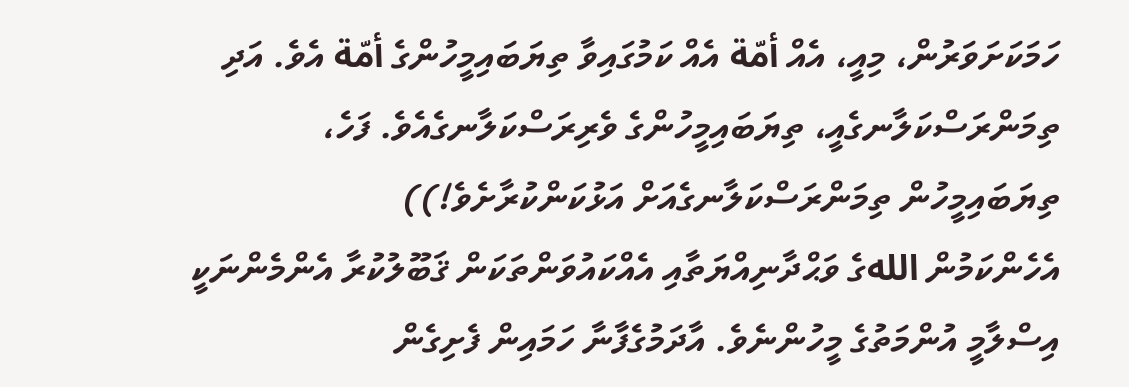ހަމަކަށަވަރުން، މިއީ، އެއް أمّة އެއް ކަމުގައިވާ ތިޔަބައިމީހުންގެ أمّة އެވެ. އަދި ތިމަންރަސްކަލާނގެއީ، ތިޔަބައިމީހުންގެ ވެރިރަސްކަލާނގެއެވެ. ފަހެ، ތިޔަބައިމީހުން ތިމަންރަސްކަލާނގެއަށް އަޅުކަންކުރާށެވެ!))
އެހެންކަމުން اللهގެ ވަޙްދާނިއްޔަތާއި އެއްކައުވަންތަކަން ޤަބޫލުކުރާ އެންމެންނަކީ އިސްލާމީ އުންމަތުގެ މީހުންނެވެ. އާދަމުގެފާނާ ހަމައިން ފެށިގެން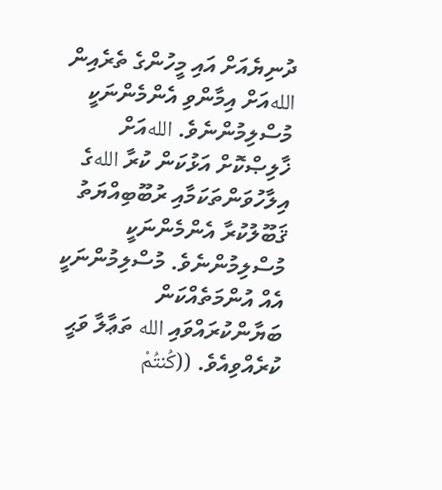ދުނިޔެއަށް އައި މީހުންގެ ތެރެއިން اللهއަށް އިމާންވި އެންމެންނަކީ މުސްލިމުންނެވެ. اللهއަށް ޚާލިޞްކޮށް އަޅުކަން ކުރާ اللهގެ އިލާހުވަންތަކަމާއި ރުބޫބިއްޔަތު ޤަބޫލުކުރާ އެންމެންނަކީ މުސްލިމުންނެވެ. މުސްލިމުންނަކީ އެއް އުންމަތެއްކަން ބަޔާންކުރައްވައި الله ތަޢާލާ ވަޙީ ކުރެއްވިއެވެ. ((كُنتُمْ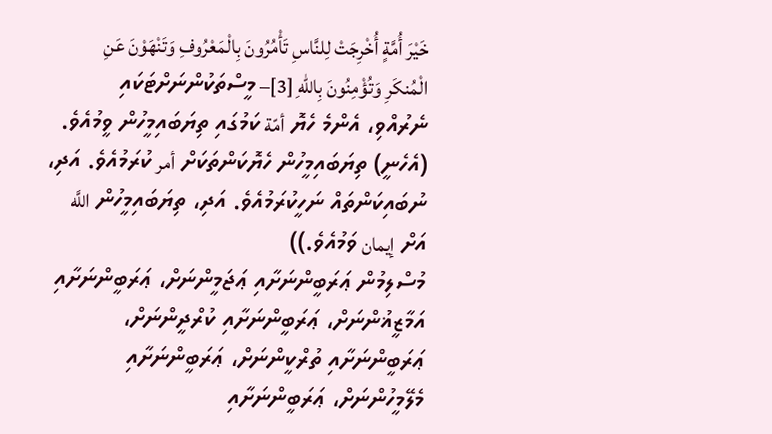خَيْرَ أُمَّةٍ أُخْرِجَتْ لِلنَّاسِ تَأْمُرُونَ بِالْمَعْرُوفِ وَتَنْهَوْنَ عَنِ الْمُنكَرِ وَتُؤْمِنُونَ بِاللّهِ [3]– މީސްތަކުންނަށްޓަކައި ނެރުއްވި، އެންމެ ހެޔޮ أمّة ކަމުގައި ތިޔަބައިމީހުން ވީމުއެވެ. (އެހެނީ) ތިޔަބައިމީހުން ހެޔޮކަންތަކަށް أمر ކުރަމުއެވެ. އަދި، ނުބައިކަންތައް ނަހީކުރަމުއެވެ. އަދި، ތިޔަބައިމީހުން اللَّه އަށް إيمان ވަމުއެވެ.))
މުސްލިމުން ޢަރަބީންނަށާއި ޢަޖަމީންނަށް، ޢަރަބީންނަށާއި އަމާޒީޣުންނަށް، ޢަރަބީންނަށާއި ކުރްދީންނަށް، ޢަރަބީންނަށާއި ތުރްކީންނަށް، ޢަރަބީންނަށާއި މެލޭމީހުންނަށް، ޢަރަބީންނަށާއި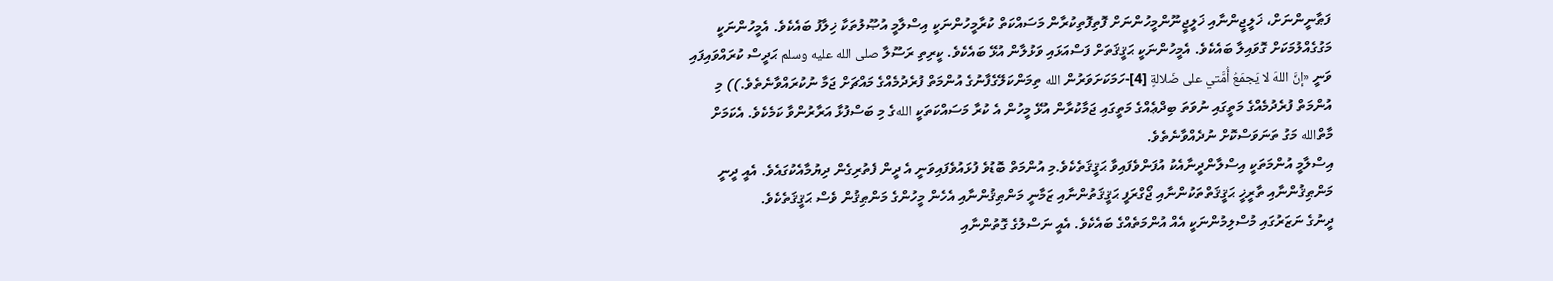ފަޠާނީންނަށް، ޚަލީޖީންނާއި ޚަލީޖީނޫންމީހުންނަށް ފޮތިފޮތިކުރާން މަސައްކަތް ކުރާމީހުންނަކީ އިސްލާމީ އުޞޫލުތަކާ ޚިލާފު ބައެކެވެ. އެމީހުންނަކީ މަގުގެއްލުމަކަށް ގޮވައިލާ ބައެކެވެ. އެމީހުންނަކީ ޙަޤީޤަތަށް ފަސްއަޅައި ވަޅުލާން އުޅޭ ބައެކެވެ. ކީރިތި ރަސޫލާ صلى الله عليه وسلم ޙަދީސް ކުރައްވައިފައި ވަނީ «إنَّ اللهَ لا يَجمَعُ أُمَّتي على ضَلالةٍ [4]-ހަމަކަށަވަރުން الله ތިމަންކަލޭގެފާނުގެ އުންމަތް ފުރެދުމެއްގެ މައްޗަށް ޖަމާ ނުކުރައްވާނެތެވެ.)) މި އުންމަތް ފުރެދުމެއްގެ މަތީގައި ނުވަތަ ބިދްޢެއްގެ މަތީގައި ޖަމާކުރާން އުޅޭ މީހުން އެ ކުރާ މަސައްކަތަކީ اللهގެ މި ބަސްފުޅާ އަރާރުންވާ ކަމެކެވެ. އެކަމަށް މާތްالله މަގު ތަނަވަސްކޮށް ނުދެއްވާނެތެވެ.
އިސްލާމީ އުންމަތަކީ އިސްލާންދީނާއެކު އުފަންވެފައިވާ ޙަޤީޤަތެކެވެ.މި އުންމަތް ބޮޑުވެ ފުޅައުވެފައިވަނީ އެ ދީން ފެތުރިގެން ދިޔުމާއެކުގައެވެ. އެއީ ދީނީ މަންޠިޤުންނާއި ތާރީޚީ ޙަޤީޤަތްތަކުންނާއި ޖޯގްރަފީ ޙަޤީޤަތުންނާއި ޒަމާނީ މަންޠިޤުންނާއި އެހެން މީހުންގެ މަންޠިޤުން ވެސް ޙަޤީޤަތެކެވެ.
ދީނުގެ ނަޒަރުގައި މުސްލިމުންނަކީ އެއް އުންމަތެއްގެ ބައެކެވެ. އެއީ ނަސްލުގެ ގޮތުންނާއި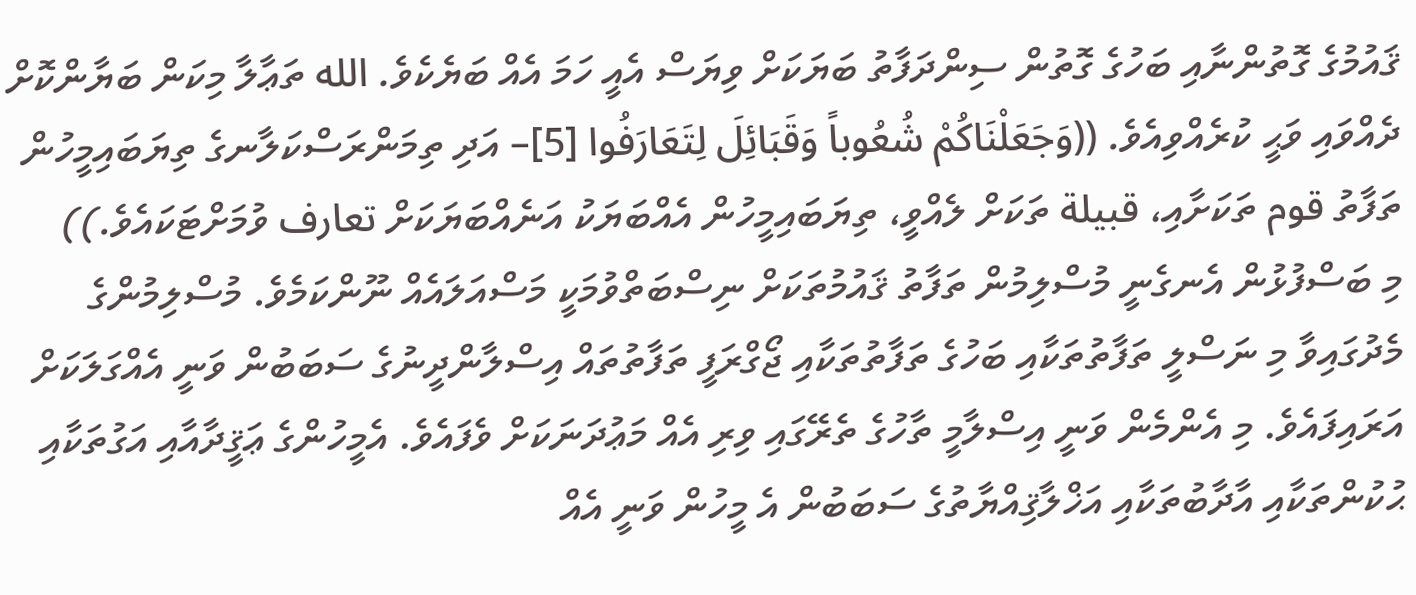ޤައުމުގެ ގޮތުންނާއި ބަހުގެ ގޮތުން ސިންދަފާތު ބަޔަކަށް ވިޔަސް އެއީ ހަމަ އެއް ބަޔެކެވެ. الله ތަޢާލާ މިކަން ބަޔާންކޮށް ދެއްވައި ވަޙީ ކުރެއްވިއެވެ. ((وَجَعَلْنَاكُمْ شُعُوباً وَقَبَائِلَ لِتَعَارَفُوا [5]– އަދި ތިމަންރަސްކަލާނގެ ތިޔަބައިމީހުން ތަފާތު قوم ތަކަށާއި، قبيلة ތަކަށް ލެއްވީ، ތިޔަބައިމީހުން އެއްބަޔަކު އަނެއްބަޔަކަށް تعارف ވުމަށްޓަކައެވެ.))
މި ބަސްފުޅުން އެނގެނީ މުސްލިމުން ތަފާތު ޤައުމުތަކަށް ނިސްބަތްވުމަކީ މަސްއަލައެއް ނޫންކަމެވެ. މުސްލިމުންގެ މެދުގައިވާ މި ނަސްލީ ތަފާތުތަކާއި ބަހުގެ ތަފާތުތަކާއި ޖޯގްރަފީ ތަފާތުތައް އިސްލާންދީނުގެ ސަބަބުން ވަނީ އެއްގަލަކަށް އަރައިފައެވެ. މި އެންމެން ވަނީ އިސްލާމީ ތާހުގެ ތެރޭގައި ވިރި އެއް މަޢުދަނަކަށް ވެފައެވެ. އެމީހުންގެ ޢަޤީދާއާއި އަގުތަކާއި ޙުކުންތަކާއި އާދާބުތަކާއި އަޚްލާޤިއްޔާތުގެ ސަބަބުން އެ މީހުން ވަނީ އެއް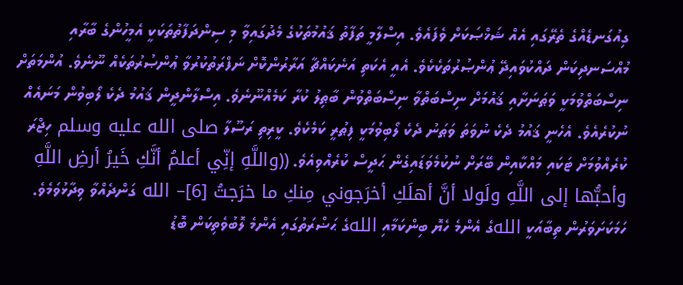ގިއުގަނޑެއްގެ ތެރޭގައި އެއް ޝަޚްޞަކަށް ވެފައެވެ. އިސްލާމީ ތަފާތު ޤައުމުތަކުގެ މެދުގައިވާ މި ސިންދަފާތުތަކަކީ އެމީހުންގެ ބާރާއި މުއްސަނދިކަން ދައްކުވައިދޭ ޢުންޞުރުތަކެކެވެ. އެއީ އެކަތި އަނެކައްޗާ އަރާރުންކޮށް ނަފްރަތުކުރުވާ ޢުންޞުރުތަކެއް ނޫނެވެ. އުންމަތަށް ނިސްބަތްވުމަކީ ވަޠަނަށާއި ޤައުމަށް ނިސްބަތްވާ ނިސްބަތްވުން ބާޠިލު ކުރާ ކަމެއްނޫނެވެ. އިސްލާންދީން ޤައުމު ދެކެ ލޯބިވުން މަނައެއް ނުކުރެއެވެ. އެހެނީ ޤައުމު ދެކެ ނުވަތަ ވަޠަނު ދެކެ ލޯބިވުމަކީ ފިޠުރީ ކަމެކެވެ. ކީރިތި ރަސޫލާ صلى الله عليه وسلم ހިޖްރަ ކުރެއްވުމަށް ޓަކައި މައްކާއިން ބޭރަށް ނުކުމެވަޑައިގެން ޙަދީސް ކުރެއްވިއެވެ. ((واللَّهِ إنِّي أعلمُ أنَّكِ خَيرُ أرضِ اللَّهِ وأحبُّها إلى اللَّهِ ولَولا أنَّ أهلَكِ أخرَجوني مِنكِ ما خرَجتُ [6]– الله ގަންދެއްވާ ވިދާޅުވަމެވެ. ހަމަކަށަވަރުން ތިބާއަކީ اللهގެ އެންމެ ހެޔޮ ބިންކަމާއި اللهގެ ޙަޟްރަތުގައި އެންމެ ލޮބުވެތިކަން ބޮޑު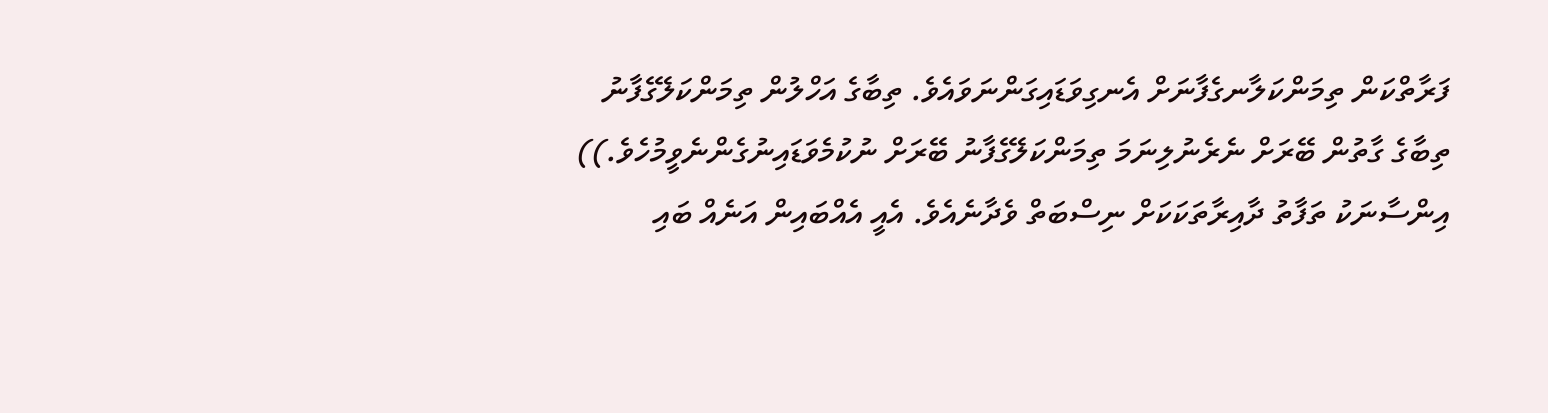ފަރާތްކަން ތިމަންކަލާނގެފާނަށް އެނގިވަޑައިގަންނަވައެވެ. ތިބާގެ އަހްލުން ތިމަންކަލޭގެފާނު ތިބާގެ ގާތުން ބޭރަށް ނެރެނުލިނަމަ ތިމަންކަލޭގެފާނު ބޭރަށް ނުކުމެވަޑައިނުގެންނެވީމުހެވެ.))
އިންސާނަކު ތަފާތު ދާއިރާތަކަކަށް ނިސްބަތް ވެދާނެއެވެ. އެއީ އެއްބައިން އަނެއް ބައި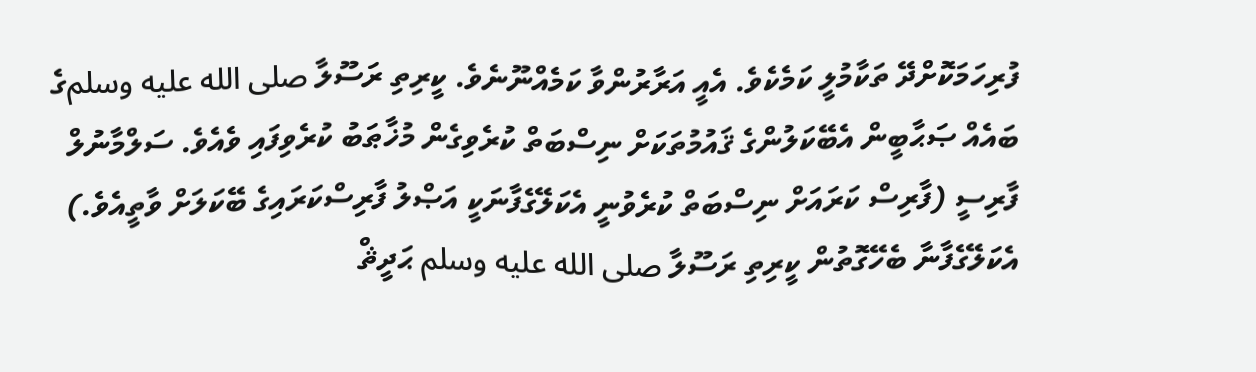ފުރިހަމަކޮށްދޭ ތަކާމުލީ ކަމެކެވެ. އެއީ އަރާރުންވާ ކަމެއްނޫނެވެ. ކީރިތި ރަސޫލާ صلى الله عليه وسلمގެ ބައެއް ޞަޙާބީން އެބޭކަލުންގެ ޤައުމުތަކަށް ނިސްބަތް ކުރެވިގެން މުޚާޠަބު ކުރެވިފައި ވެއެވެ. ސަލްމާނުލް ފާރިސީ (ފާރިސް ކަރައަށް ނިސްބަތް ކުރެވުނީ އެކަލޭގެފާނަކީ އަޞްލު ފާރިސްކަރައިގެ ބޭކަލަށް ވާތީއެވެ.) އެކަލޭގެފާނާ ބެހޭގޮތުން ކީރިތި ރަސޫލާ صلى الله عليه وسلم ޙަދީޘް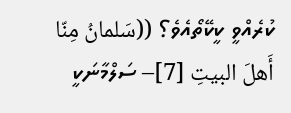ކުރެއްވީ ކީކޭތޯއެވެ؟ ((سَلمانُ مِنّا أَهلَ البيتِ [7]– ސަލްމާނަކީ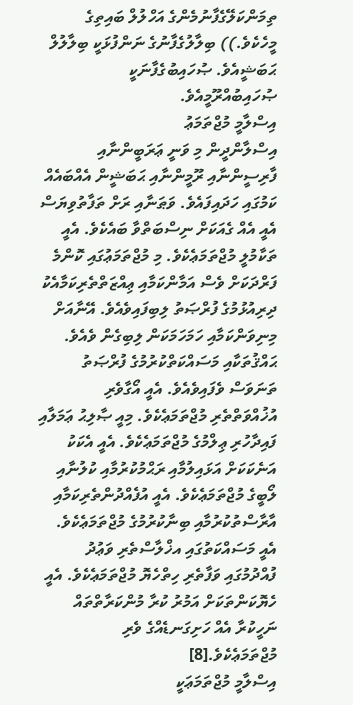ތިމަންކަލޭގެފާނުމެންގެ އަހްލުލް ބައިތިގެ މީހެކެވެ.)) ބިލާލުގެފާނުގެ ނަންފުޅަކީ ބިލާލުލް ޙަބަޝީއެވެ. ޞުހައިބުގެފާނަކީ ޞުހައިބުއްރޫމީއެވެ.
އިސްލާމީ މުޖްތަމަޢު
އިސްލާންދީން މި ވަނީ ޢަރަބީންނާއި ފާރިސީންނާއި ރޫމީންނާއި ޙަބަޝީން އެއްބައެއް ކަމުގައި ހަދައިފައެވެ. ވަޠަނާއި ރަށް ތަފާތުވިޔަސް އެއީ އެއް ގެއަކަށް ނިސްބަތްވާ ބައެކެވެ. އެއީ ތަކާމުލީ މުޖްތަމަޢެކެވެ. މި މުޖްތަމަޢުގައި ކޮންމެ ފަރްދަކަށް ވެސް އަމާންކަމާއި ޢިއްޒަތްތެރިކަމާއެކު ދިރިއުޅުމުގެ ފުރްޞަތު ލިބިފައިވެއެވެ. އޭނާއަށް މިނިވަންކަމާއި ހަމަހަމަކަން ލިބިގެން ވެއެވެ. ޙައްޤުތަކާއި މަސައްކަތްކުރުމުގެ ފުރްޞަތު ތަނަވަސް ވެފައިވެއެވެ. އެއީ އޯގާވެރި އުޚުއްވަތްތެރި މުޖްތަމަޢެކެވެ. މިއީ ޞާލިޙު ޢަމަލާއި ފައިދާހުރި ޢިލްމުގެ މުޖްތަމަޢެކެވެ. އެއީ އެކަކު އަނެކަކަށް އަޅައިލުމާއި ރަޙްމުކުރުމާއި ކުލުނާއި ލޯބީގެ މުޖްތަމަޢެކެވެ. އެއީ އުފެއްދުންތެރިކަމާއި އާރާސްތުކުރުމާއި ބިނާކުރުމުގެ މުޖްތަމަޢެކެވެ. އެއީ މަސައްކަތުގައި އޚްލާސްތެރި ވަޢުދު ފުއްދުމުގައި ވަފާތެރި ހިތްހެޔޮ މުޖްތަމަޢެކެވެ. އެއީ ހެޔޮކަންތަކަށް އަމުރު ކުރާ މުންކަރާތްތައް ނަހީކުރާ އެއް ހަށިގަނޑެއްގެ ވެރި މުޖްތަމަޢެކެވެ.[8]
އިސްލާމީ މުޖްތަމަޢަކީ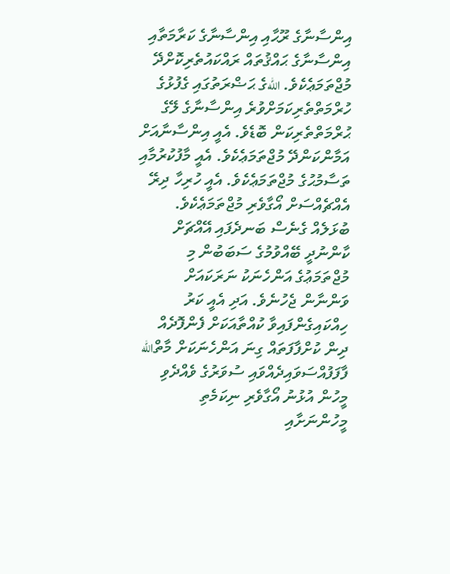އިންސާނާގެ ރޫޙާއި އިންސާނާގެ ކަރާމަތާއި އިންސާނާގެ ޙައްޤުތައް ރައްކައުތެރިކޮށްދޭ މުޖްތަމަޢެކެވެ. اللهގެ ޙަޟްރަތުގައި ގެފުޅުގެ ހުރްމަތްތެރިކަމަށްވުރެ އިންސާނާގެ ލޭގެ ޙުރްމަތްތެރިކަން ބޮޑެވެ. އެއީ އިންސާނާއަށް އަމާންކަންދޭ މުޖްތަމަޢެކެވެ. އެއީ މާފުކުރުމާއި ތަސާމުޙުގެ މުޖްތަމަޢެކެވެ. އެއީ ހުރިހާ ދިރޭ އެއްޗެއްސަށް އޯގާވެރި މުޖްތަމަޢެކެވެ. ބުޅަލެއް ގެނެސް ބަނދެފައި އޭއްޗަށް ކާންނުދީ ބޭއްވުމުގެ ސަބަބުން މި މުޖްތަމަޢުގެ އަންހެނަކު ނަރަކައަށް ވަންނާން ޖެހުނެވެ. އަދި އެއީ ކަރު ހިއްކައިގެންފައިވާ ކުއްތާއަކަށް ފެންފޮދެއް ދިން ކުށްފާފަތައް ގިނަ އަންހެނަކަށް މާތްالله ފާފަފުއްސަވައިދެއްވައި ސުވަރުގެ ވެއްދެވި މީހުން އުޅުނު އޯގާވެރި ނިކަމެތި މީހުންނަށާއި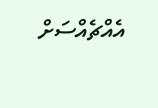އެއްޗެއްސަށް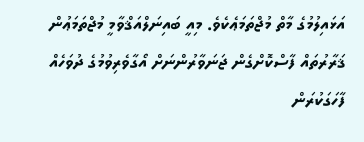އަޅައިލުމުގެ މާތް މުޖްތަމަޢެކެވެ. މިއީ ބައިނަލްއަޤްވާމީ މުޖްތަމަޢުން ޤަރާރުތައް ފާސްކޮށްގެން ޖަނަވާރުންނަށް އޯގާވެރިވުމުގެ ދުވަހެއް ފާހަގަކުރަން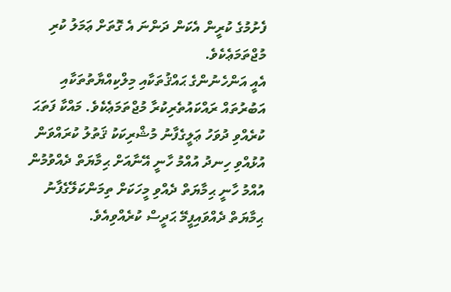ފެށުމުގެ ކުރީން އެކަން ދަންނަ އެ ގޮތަށް ޢަމަލު ކުރި މުޖްތަމަޢެކެވެ.
އެއީ އަންހެނުންގެ ޙައްޤުތަކާއި މިލްކިއްޔާތުތަކާއި އަބުރުތައް ރައްކައުތެރިކުރާ މުޖްތަމަޢެކެވެ. މައްކާ ފަތަޙަ ކުރެއްވި ދުވަހު ޢަލީގެފާނު މުޝްރިކަކު ޤަތުލު ކުރައްވަން އުޅުއްވި ހިނދު އުއްމު ހާނީ އޭނާއަށް ޙިމާޔަތް ދެއްވުމުން އުއްމު ހާނީ ޙިމާޔަތް ދެއްވި މީހަކަށް ތިމަންކަލޭގެފާނު ޙިމާޔަތް ދެއްވައިފީމޭ ޙަދީސް ކުރެއްވިއެވެ.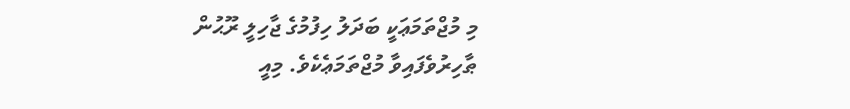މި މުޖްތަމަޢަކީ ބަދަލު ހިފުމުގެ ޖާހިލީ ރޫޙުން ޠާހިރުވެފައިވާ މުޖްތަމަޢެކެވެ. މިއީ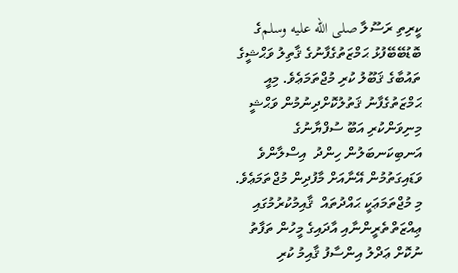ކީރިތި ރަސޫލާ صلى الله عليه وسلمގެ ބޮޑުބޭބޭފުޅު ޙަމްޒަތުގެފާނުގެ ޤާތިލު ވަޙްޝީގެ ތައުބާގެ ޤަބޫލު ކުރި މުޖްތަމަޢެވެ. މިއީ ޙަމްޒަތުގެފާނު ޤަތުލުކޮށްދިނުމުން ވަޙްޝީ މިނިވަންކުރި އަބޫ ސުފްޔާނުގެ އަނބިކަނބަލުން ހިންދު  އިސްލާންވެ ވަޑައިގަތުމުން އޭނާއަށް މާފުދިން މުޖްތަމަޢެވެ.
މި މުޖްތަމަޢަކީ ޙައްދުތައް  ޤާއިމުކުރުމުގައި ޢިއްޒަތްތެރީންނާއި އާދައިގެ މީހުން ތަފާތު ނުކޮށް ޢަދްލު އިންސާފު ޤާއިމު ކުރި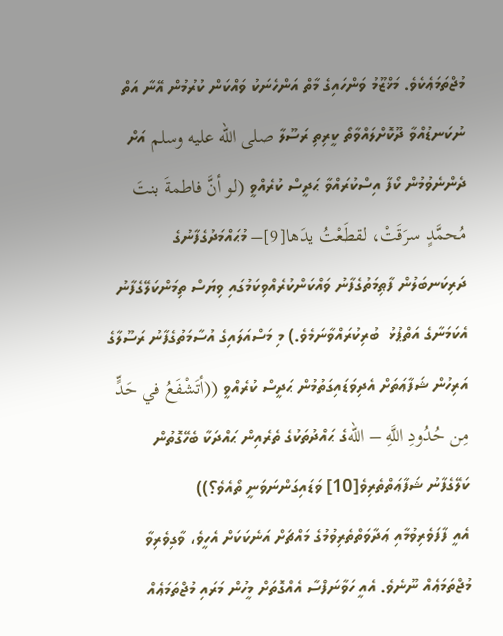މުޖްތަމަޢެކެވެ. މަޚްޒޫމު ވަންހައިގެ މާތް އަންހެނަކު ވައްކަން ކުރުމުން އޭނާ އަތް ނުކަނޑުއްވާ ދޫކޮށްލައްވާތޯ ކީރިތި ރަސޫލާ صلى الله عليه وسلم އަށް ދެންނެވުމުން ކޯފާ އިސްކުރައްވާ ޙަދީސް ކުރެއްވީ (لو أنَّ فاطمةَ بنتَ مُحمَّدٍ سرَقَتْ، لقطَعْتُ يدَها[9]– މުޙައްމަދުގެފާނުގެ ދަރިކަނބަލުން ފާޠިމަތުގެފާނު ވައްކަންކުރެއްވިކަމުގައި ވިޔަސް ތިމަންކަލޭގެފާނު އެކަމަނާގެ އަތްޕުޅު  ބުރިކުރައްވާނަމެވެ.) މި މަސްއަލައިގެ އުސާމަތުގެފާނު ރަސޫލާގެ އަރިހުން ޝަފާޢަތަށް އެދިވަޑައިގަތުމުން ޙަދީސް ކުރެއްވީ ((أتَشْفَعُ في حَدٍّ مِن حُدُودِ اللَّهِ – اللهގެ ޙައްދުތަކުގެ ތެރެއިން ޙައްދަކާ ބެހޭގޮތުން ކަލޭގެފާނު ޝަފާޢަތްތެރިވެ[10] ވަޑައިގަންނަވަނީ ތޯއެވެ؟))
އެއީ ފާފަވެރިވުމާއި ޢަދާވަތްތެރިވުމުގެ މައްޗަށް އަނެކަކަށް އެހީވެ، ވާގިވެރިވާ މުޖްތަމަޢެއް ނޫނެވެ. އެއީ ހަވާނަފްސާ އެއްގޮތަށް މީހުން މަރައި މުޖްތަމަޢެއް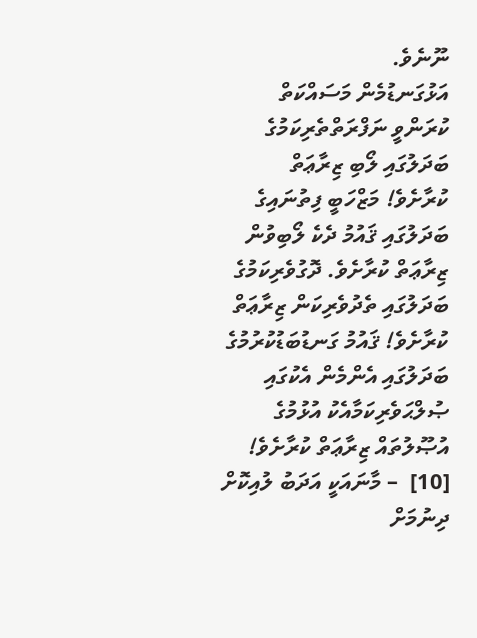ނޫނެވެ.
އަޅުގަނޑުމެން މަސައްކަތް ކުރަންވީ ނަފްރަތްތެރިކަމުގެ ބަދަލުގައި ލޯބި ޒިރާޢަތް ކުރާށެވެ! މަޒްހަބީ ފިތުނައިގެ ބަދަލުގައި ޤައުމު ދެކެ ލޯބިވުން ޒިރާޢަތް ކުރާށެވެ. ދޮގުވެރިކަމުގެ ބަދަލުގައި ތެދުވެރިކަން ޒިރާޢަތް ކުރާށެވެ! ޤައުމު ގަނޑުބަޑުކުރުމުގެ ބަދަލުގައި އެންމެން އެކުގައި ޞުލްޙަވެރިކަމާއެކު އުޅުމުގެ އުޞޫލުތައް ޒިރާޢަތް ކުރާށެވެ!
[10]  – މާނައަކީ އަދަބު ލުއިކޮށް ދިނުމަށް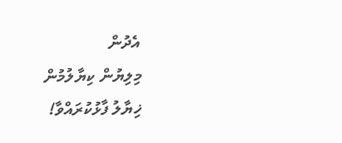އެދުން
މިލިޔުން ކިޔާލުމުން
ޚިޔާލު ފާޅުކުރައްވާ!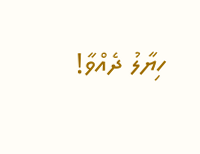ހިޔާލު ދެއްވާ!